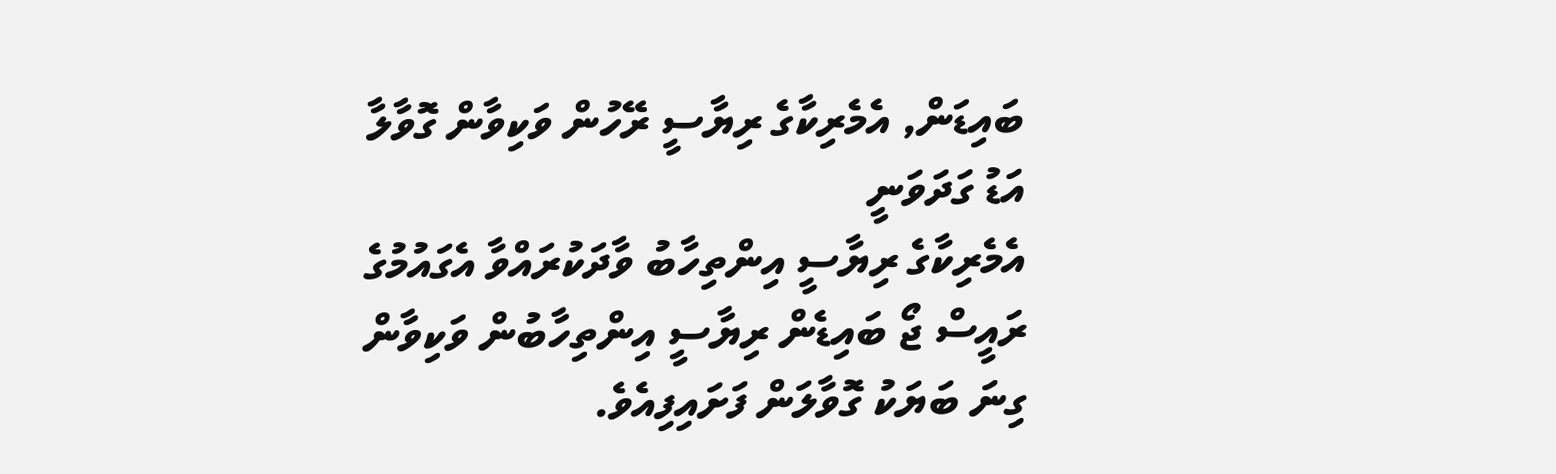ބައިޑަން, އެމެރިކާގެ ރިޔާސީ ރޭހުން ވަކިވާން ގޮވާލާ އަޑު ގަދަވަނީ
އެމެރިކާގެ ރިޔާސީ އިންތިހާބު ވާދަކުރައްވާ އެގައުމުގެ ރައީސް ޖޯ ބައިޑެން ރިޔާސީ އިންތިހާބުން ވަކިވާން ގިނަ ބަޔަކު ގޮވާލަން ފަށައިފިއެވެ.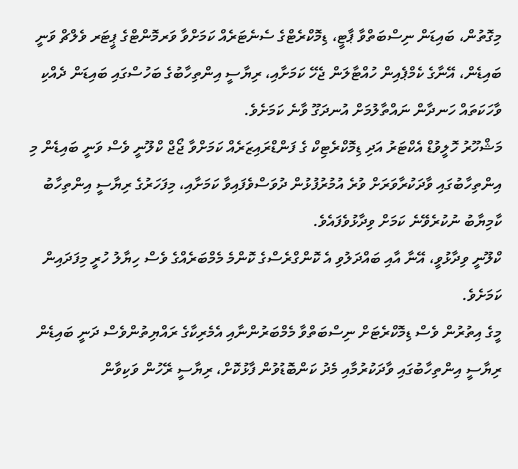މިގޮތުން، ބައިޑަން ނިސްބަތްވާ ޕާޓީ، ޑިމޮކްރެޓްގެ ސެނެޓަރެއް ކަމަށްވާ ވަރމޮންޓްގެ ޕީޓަރ ވެލްޗް ވަނީ ބައިޑެން، އޭނާގެ ކެމްޕެއިން ހުއްޓާލަން ޖެހޭ ކަމަށާއި، ރިޔާސީ އިންތިހާބުގެ ބަހުސްގައި ބައިޑަން ދެއްކި ވާހަކަތައް ހަނދާން ނައްތާލުމަށް އުނދަގޫ ވާނެ ކަމަށެވެ.
މަޝްހޫރު ހޮލީވުޑް އެކްޓަރު އަދި ޑިމޮކްރެޓިކް ގެ ފަންޑްރައިޒަރެއް ކަމަށްވާ ޖޯޖް ކްލޫނީ ވެސް ވަނީ ބައިޑެން މި އިންތިހާބުގައި ވާދަކުރާވަރަށް ވުރެ އުމުރުފުޅުން ދުވަސްވެފައިވާ ކަމަށާއި، މިފަހަރުގެ ރިޔާސީ އިންތިހާބު ކާމިޔާބު ނުކުރެވޭނެ ކަމަށް ވިދާޅުވެފައެވެ.
ކްލޫނީ ވިދާޅުވީ، އޭނާ އާއި ބައްދަލުވި އެ ކޮންގްރެސްގެ ކޮންމެ މެމްބަރެއްގެ ވެސް ހިޔާލު ހުރީ މިފަދައިން ކަމަށެވެ.
މީގެ އިތުރުން ވެސް ޑިމޮކްރެޓަށް ނިސްބަތްވާ މެމްބަރުންނާއި އެމެރިކާގެ ރައްޔިތުންވެސް ދަނީ ބައިޑެން ރިޔާސީ އިންތިހާބުގައި ވާދަކުރުމާއި މެދު ކަންބޮޑުވުން ފާޅުކޮށް، ރިޔާސީ ރޭހުން ވަކިވާން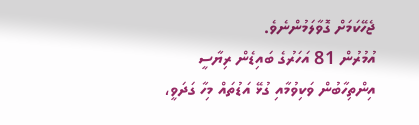ޖެހޭކަމަށް ގޮވާލަމުންނެވެ.
އުމުރުން 81 އަހަރުގެ ބައިޑެން ރިޔާސީ އިންތިހާބުން ވަކިވުމާއި ގުޅޭ އަޑުތައް މިހާ ގަދަވީ،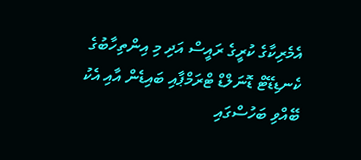އެމެރިކާގެ ކުރީގެ ރައީސް އަދި މި އިންތިހާބުގެ ކެނޑިޑޭޓް ޑޮނަލްޑް ޓްރަމްޕާއި ބައިޑެން އާއި އެކު ބޭއްވި ބަހުސްގައި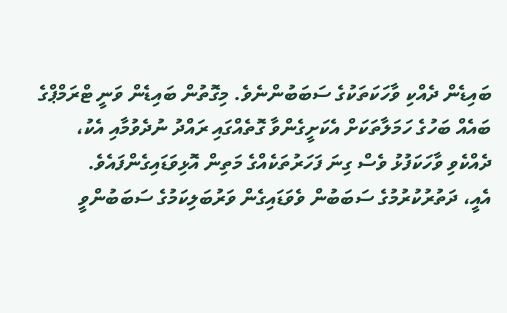ބައިޑެން ދެއްކި ވާހަކަތަކުގެ ސަބަބުންނެވެ. މިގޮތުން ބައިޑެން ވަނީ ޓްރަމްޕްގެ ބައެއް ބަހުގެ ހަމަލާތަކަށް އެކަށީގެންވާ ގޮތެއްގައި ރައްދު ނުދެވުމާއި އެކު، ދެއްކެވި ވާހަކަފުޅު ވެސް ގިނަ ފަހަރުތަކެއްގެ މަތިން އޮޅިވަޑައިގެންފައެވެ.
އެއީ، ދަތުރުކުރުމުގެ ސަބަބުން ވެވަޑައިގެން ވަރުބަލިކަމުގެ ސަބަބުންވީ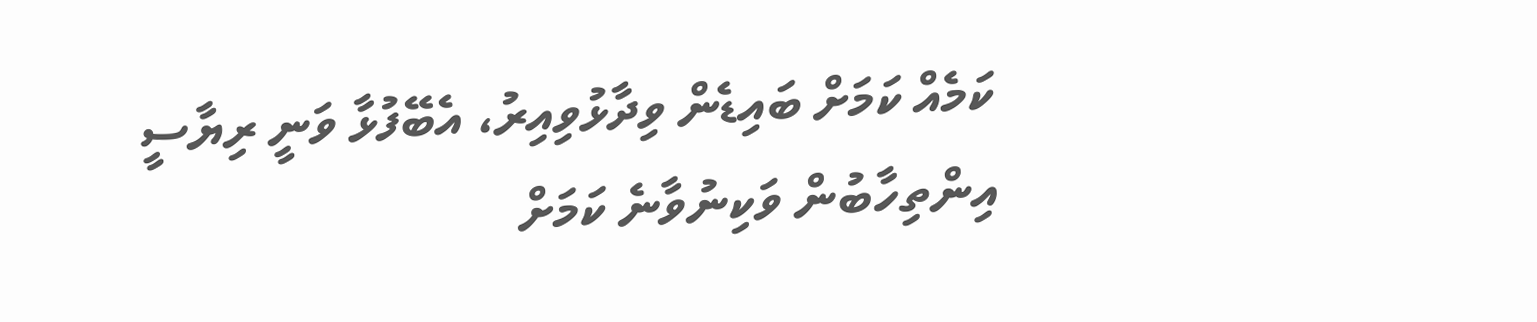ކަމެއް ކަމަށް ބައިޑެން ވިދާޅުވިއިރު، އެބޭފުޅާ ވަނީ ރިޔާސީ އިންތިހާބުން ވަކިނުވާނެ ކަމަށް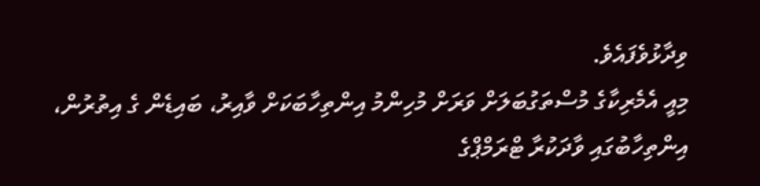ވިދާޅުވެފައެވެ.
މިއީ އެމެރިކާގެ މުސްތަގުބަލަށް ވަރަށް މުހިންމު އިންތިހާބަކަށް ވާއިރު، ބައިޑެން ގެ އިތުރުން، އިންތިހާބުގައި ވާދަކުރާ ޓްރަމްޕްގެ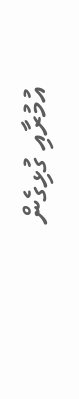އުމުރާއި ގުޅިގެން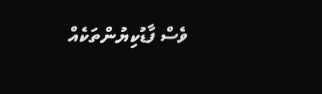ވެސް ފާޑުކިޔުންތަކެއް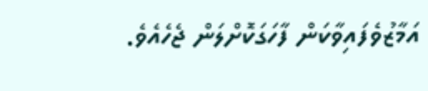އަމާޒުވެފައިވާކަން ފާހަގަކޮށްލަން ޖެހެއެވެ.